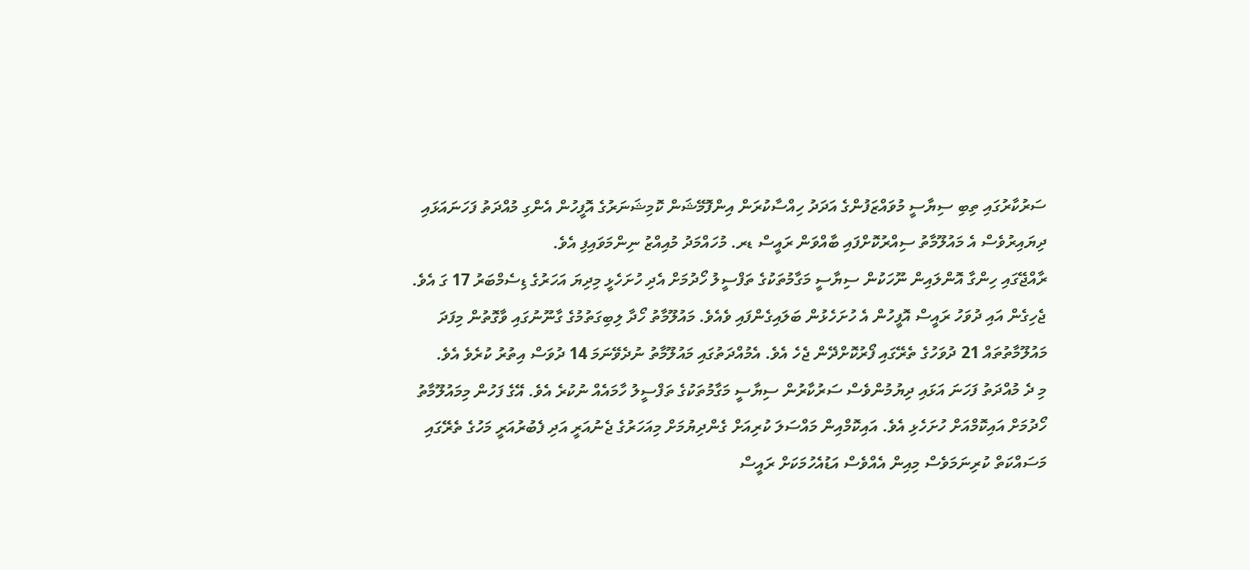ސަރުކާރުގައި ތިބި ސިޔާސީ މުވައްޒަފުންގެ އަދަދު ހިއްސާކުރަން އިންފޮމޭޝަން ކޮމިޝަނަރުގެ އޮފީހުން އެންގި މުއްދަތު ފަހަނައަޅައި ދިޔައިރުވެސް އެ މައުލޫމާތު ސިއްރުކޮށްފައި ބާއްވަން ރައީސް ޑރ. މުހައްމަދު މުއިއްޒު ނިންމަވައިފި އެވެ.
ރާއްޖޭގައި ހިންގާ އޮންލައިން ނޫހަކުން ސިޔާސީ މަގާމުތަކުގެ ތަފްސީލު ހޯދުމަށް އެދި ހުށަހެޅީ މިދިޔަ އަހަރުގެ ޑިސެމްބަރު 17 ގަ އެވެ. ޖެހިގެން އައި ދުވަހު ރައީސް އޮފީހުން އެ ހުށަހެޅުން ބަލައިގެންފައި ވެއެވެ. މައުލޫމާތު ހޯދާ ލިބިގަތުމުގެ ގާނޫނުގައި ވާގޮތުން މިފަދަ މައުލޫމާތުތައް 21 ދުވަހުގެ ތެރޭގައި ފޯރުކޮށްދޭން ޖެހެ އެވެ. އެމުއްދަތުގައި މައުލޫމާތު ނުދެވޭނަމަ 14 ދުވަސް އިތުރު ކުރެވެ އެވެ.
މި ދެ މުއްދަތު ފަހަނަ އަޅައި ދިޔުމުންވެސް ސަރުކާރުން ސިޔާސީ މަގާމުތަކުގެ ތަފްސީލު ހާމައެއް ނުކުރެ އެވެ. އޭގެ ފަހުން މިމައުލޫމާތު ހޯދުމަށް އައިކޮމްއަށް ހުށަހެޅި އެވެ. އައިކޮމްއިން މައްސަލަ ކުރިއަށް ގެންދިޔުމަށް މިއަހަރުގެ ޖެނުއަރީ އަދި ފެބުރުއަރީ މަހުގެ ތެރޭގައި މަސައްކަތް ކުރިނަމަވެސް މިއިން އެއްވެސް އަޑުއެހުމަކަށް ރައީސް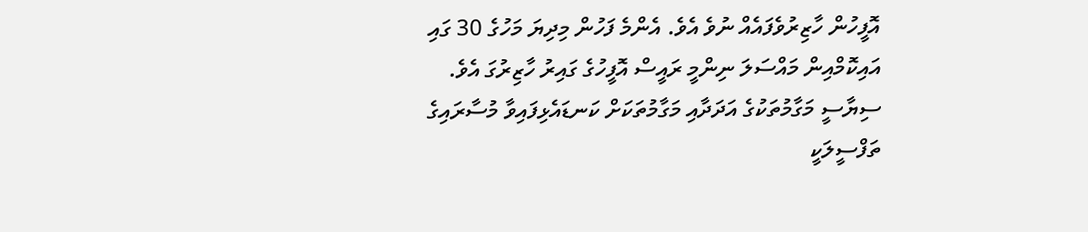އޮފީހުން ހާޒިރުވެފައެއް ނުވެ އެވެ. އެންމެ ފަހުން މިދިޔަ މަހުގެ 30 ގައި އައިކޮމްއިން މައްސަލަ ނިންމީ ރައީސް އޮފީހުގެ ގައިރު ހާޒިރުގަ އެވެ.
ސިޔާސީ މަގާމުތަކުގެ އަދަދާއި މަގާމުތަކަށް ކަނޑައެޅިފައިވާ މުސާރައިގެ ތަފްސީލަކީ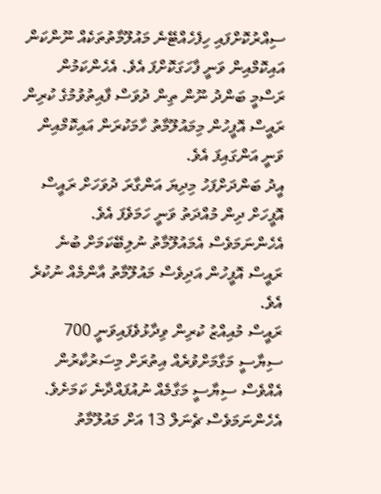ސިއްރުކޮށްފައި ހިފެހެއްޓޭނެ މައުލޫމާތުތަކެއް ނޫންކަން އައިކޮމްއިން ވަނީ ފާހަގަކޮށްފަ އެވެ. އެހެންކަމުން ރަސްމީ ބަންދު ނޫން ތިން ދުވަސް ފާއިތުވުމުގެ ކުރިން ރައީސް އޮފީހުން މިމައުލޫމާތު ހާމަކުރަން އައިކޮމްއިން ވަނީ އަންގައިފަ އެވެ.
އީދު ބަންދަށްފަހު މިދިޔަ އަންގާރަ ދުވަހަށް ރައީސް އޮފީހަށް ދިން މުއްދަތު ވަނީ ހަމަވެފަ އެވެ. އެހެންނަމަވެސް އެމައުލޫމާތު ނުލިބޭކަމަށް ބުނެ ރައީސް އޮފީހުން އަދިވެސް މައުލޫމާތު އާންމެއް ނުކުރެ އެވެ.
ރައީސް މުއިއްޒު ކުރިން ވިދާޅުވެފައިވަނީ 700 ސިޔާސީ މަގާމަށްވުރެއް އިތުރަށް މިސަރުކާރުން އެއްވެސް ސިޔާސީ މަގާމެއް ނުއުފައްދާނެ ކަމަށެވެ. އެހެންނަމަވެސް ޗެނަލް 13 އަށް މައުލޫމާތު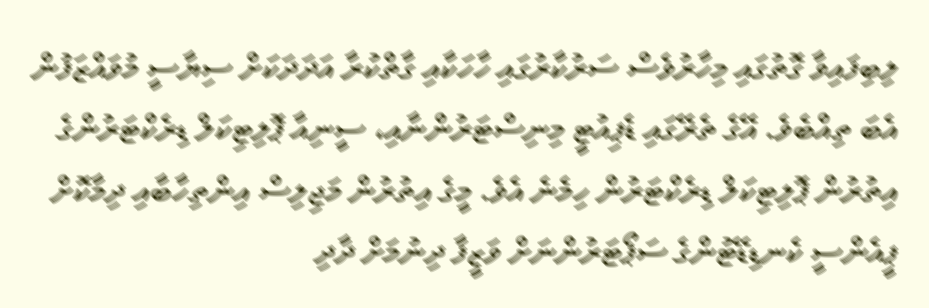ލިބިފައިވާ ގޮތުގައި މިހާރުވެސް ސަރުކާރުގައި ހާހަކާއި ގާތްކުރާ އަދަދަކަށް ސިޔާސީ މުވައްޒަފުން އެބަ ތިއްބެވެ. އޭގެ ތެރޭގައި ޑެޕިއުޓީ މިނިސްޓަރުންނާއި، ސީނިއާ ޕޮލިޓިކަލް ޑިރެކްޓަރުންގެ އިތުރުން ޕޮލިޓިކަލް ޑިރެކްޓަރުން ހިމެނެ އެވެ. މީގެ އިތުރުން މަޖިލިސް އިންތިހާބާއި ދިމާކޮށް ޕީއެންސީ ކެނޑިޑޭޓުންގެ ސަޕޯޓަރުންނަށް ވަޒީފާ ދިނުމަށް ދާދި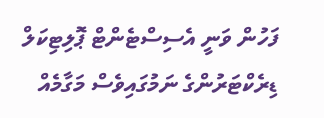ފަހުން ވަނީ އެސިސްޓެންޓް ޕޮލިޓިކަލް ޑިރެކްޓަރުންގެ ނަމުގައިވެސް މަގާމެއް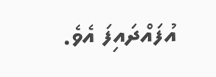އުފައްދައިފަ އެވެ.